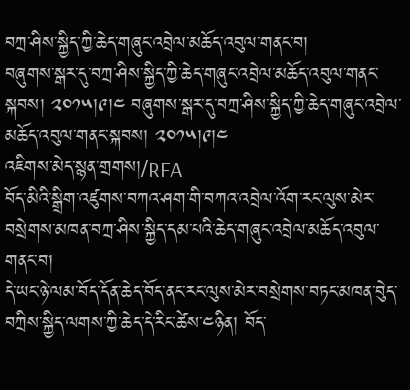བཀྲ་ཤིས་སྐྱིད་ཀྱི་ཆེད་གཞུང་འབྲེལ་མཆོད་འབུལ་གནང་བ།
བཞུགས་སྒར་དུ་བཀྲ་ཤིས་སྐྱིད་ཀྱི་ཆེད་གཞུང་འབྲེལ་མཆོད་འབུལ་གནང་སྐབས། ༢༠༡༥།༩།༤ བཞུགས་སྒར་དུ་བཀྲ་ཤིས་སྐྱིད་ཀྱི་ཆེད་གཞུང་འབྲེལ་མཆོད་འབུལ་གནང་སྐབས། ༢༠༡༥།༩།༤
འཇིགས་མེད་སྙན་གྲགས།/RFA
བོད་མིའི་སྒྲིག་འཛུགས་བཀའ་ཤག་གི་བཀའ་འབྲེལ་འོག་རང་ལུས་མེར་བསྲེགས་མཁན་བཀྲ་ཤིས་སྐྱིད་དམ་པའི་ཆེད་གཞུང་འབྲེལ་མཆོད་འབུལ་གནང་བ།
དེ་ཡང་ཉེ་ལམ་བོད་དོན་ཆེད་བོད་ནང་རང་ལུས་མེར་བསྲེགས་བཏང་མཁན་བེུད་བཀྲིས་སྐྱིད་ལགས་ཀྱི་ཆེད་དེ་རིང་ཚེས་༤ཉིན། བོད་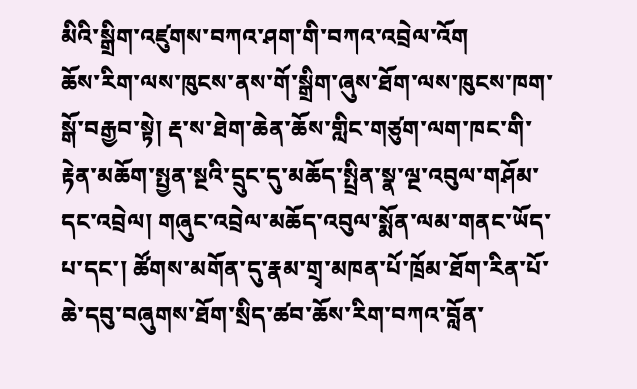མིའི་སྒྲིག་འཛུགས་བཀའ་ཤག་གི་བཀའ་འབྲེལ་འོག
ཆོས་རིག་ལས་ཁུངས་ནས་གོ་སྒྲིག་ཞུས་ཐོག་ལས་ཁུངས་ཁག་སྒོ་བརྒྱབ་སྟེ། རྡ་ས་ཐེག་ཆེན་ཆོས་གླིང་གཙུག་ལག་ཁང་གི་རྟེན་མཆོག་སྤྱན་སྔའི་དྲུང་དུ་མཆོད་སྤྲིན་སྣ་ལྔ་འབུལ་གཤོམ་དང་འབྲེལ། གཞུང་འབྲེལ་མཆོད་འབུལ་སྨོན་ལམ་གནང་ཡོད་པ་དང་། ཚོགས་མགོན་དུ་རྣམ་གྲྭ་མཁན་པོ་ཁྲོམ་ཐོག་རིན་པོ་ཆེ་དབུ་བཞུགས་ཐོག་སྲིད་ཚབ་ཆོས་རིག་བཀའ་བློན་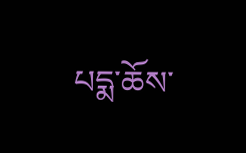པདྨ་ཆོས་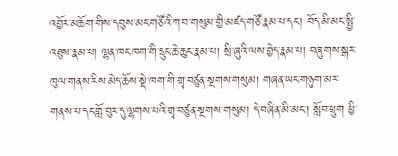འབྱོར་མཆོག་གིས་དབུས་མང་གཙོའི་ཀ་བ་གསུམ་གྱི་མཛད་གཙོ་རྣམ་པ་དང་། བོད་མི་མང་སྤྱི་འཐུས་རྣམ་པ། ལྷན་ཁང་ཁག་གི་དྲུང་ཆེ་ཆུང་རྣམ་པ། སྲི་ཞུའི་ལས་བྱེད་རྣམ་པ། བཞུགས་སྒར་ཁུལ་གནས་རིས་མེད་ཆོས་སྡེ་ཁག་གི་གྲྭ་བཙུན་སྔགས་གསུམ། གཞན་ཡང་གཉུག་མར་གནས་པ་དང་གློ་བུར་དུ་ལྷགས་པའི་གྲྭ་བཙུན་སྔགས་གསུམ། དེ་བཞིན་མི་མང་། སློབ་ཕྲུག ཕྱི་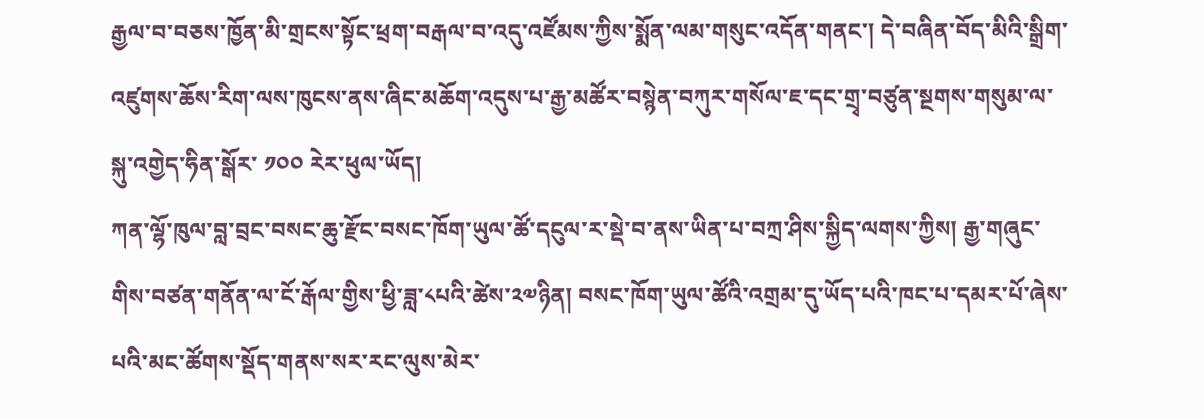རྒྱལ་བ་བཅས་ཁྱོན་མི་གྲངས་སྟོང་ཕྲག་བརྒལ་བ་འདུ་འཛོམས་ཀྱིས་སྨོན་ལམ་གསུང་འདོན་གནང་། དེ་བཞིན་བོད་མིའི་སྒྲིག་འཛུགས་ཆོས་རིག་ལས་ཁུངས་ནས་ཞིང་མཆོག་འདུས་པ་རྒྱ་མཚོར་བསྙེན་བཀུར་གསོལ་ཇ་དང་གྲྭ་བཙུན་སྔགས་གསུམ་ལ་སྐུ་འགྱེད་ཧིན་སྒོར་ ༡༠༠ རེར་ཕུལ་ཡོད།
ཀན་ལྷོ་ཁུལ་བླ་བྲང་བསང་ཆུ་རྫོང་བསང་ཁོག་ཡུལ་ཚོ་དངུལ་ར་སྡེ་བ་ནས་ཡིན་པ་བཀྲ་ཤིས་སྐྱིད་ལགས་ཀྱིས། རྒྱ་གཞུང་གིས་བཙན་གནོན་ལ་ངོ་རྒོལ་གྱིས་ཕྱི་ཟླ་༨པའི་ཚེས་༢༧ཉིན། བསང་ཁོག་ཡུལ་ཚོའི་འགྲམ་དུ་ཡོད་པའི་ཁང་པ་དམར་པོ་ཞེས་པའི་མང་ཚོགས་སྡོད་གནས་སར་རང་ལུས་མེར་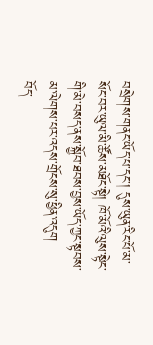བསྲེགས་གནང་ཡོད་པ་དང་། དུས་ཡུན་རིང་པོ་མ་སོང་བར་ཡུལ་མི་ཚོས་མཐོང་སྟེ། ཁོ་མོའི་ལུས་སྟེང་གི་མེ་བསད་ནས་སྐྱོབ་ཐབས་བྱས་ཡོད་ཀྱང་སྟབས་མ་ལེགས་པར་འདས་གྲོངས་སུ་ཕྱིན་འདུག
བོད་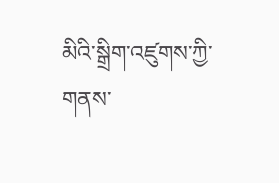མིའི་སྒྲིག་འཛུགས་ཀྱི་གནས་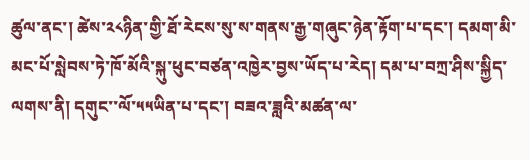ཚུལ་ནང་། ཚེས་༢༨ཉིན་གྱི་ཐོ་རེངས་སུ་ས་གནས་རྒྱ་གཞུང་ཉེན་རྟོག་པ་དང་། དམག་མི་མང་པོ་སླེབས་ཏེ་ཁོ་མོའི་སྐུ་ཕུང་བཙན་འཁྱེར་བྱས་ཡོད་པ་རེད། དམ་པ་བཀྲ་ཤིས་སྐྱིད་ལགས་ནི། དགུང་་ལོ་༥༥ཡིན་པ་དང་། བཟའ་ཟླའི་མཚན་ལ་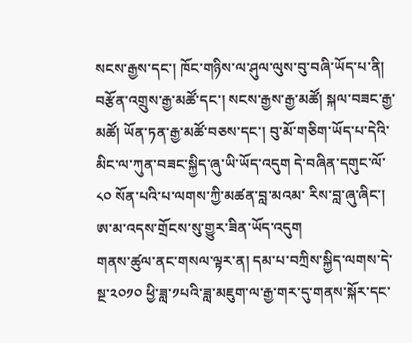སངས་རྒྱས་དང་། ཁོང་གཉིས་ལ་ཤུལ་ལུས་བུ་བཞི་ཡོད་པ་ནི། བརྩོན་འགྲུས་རྒྱ་མཚོ་དང་། སངས་རྒྱས་རྒྱ་མཚོ། སྐལ་བཟང་རྒྱ་མཚོ། ཡོན་ཏན་རྒྱ་མཚོ་བཅས་དང་། བུ་མོ་གཅིག་ཡོད་པ་དེའི་མིང་ལ་ཀུན་བཟང་སྐྱིད་ཞུ་ཡི་ཡོད་འདུག དེ་བཞིན་དགུང་ལོ་ ༨༠ སོན་པའི་པ་ལགས་ཀྱི་མཚན་བླ་མའམ་ རིས་བླ་ཞུ་ཞིང་། ཨ་མ་འདས་གྲོངས་སུ་གྱུར་ཟིན་ཡོད་འདུག
གནས་ཚུལ་ནང་གསལ་ལྟར་ན། དམ་པ་བཀྲིས་སྐྱིད་ལགས་དེ་སྔ་༢༠༡༠ ཕྱི་ཟླ་༡པའི་ཟླ་མཇུག་ལ་རྒྱ་གར་དུ་གནས་སྐོར་དང་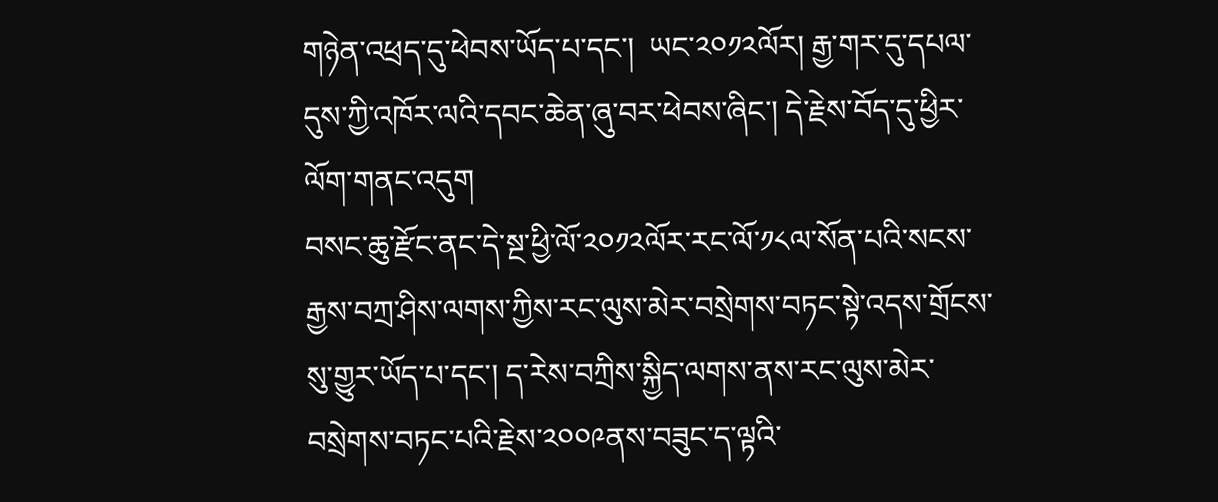གཉེན་འཕྲད་དུ་ཕེབས་ཡོད་པ་དང་།  ཡང་༢༠༡༢ལོར། རྒྱ་གར་དུ་དཔལ་དུས་ཀྱི་འཁོར་ལའི་དབང་ཆེན་ཞུ་བར་ཕེབས་ཞིང་། དེ་རྗེས་བོད་དུ་ཕྱིར་ལོག་གནང་འདུག
བསང་ཆུ་རྫོང་ནང་དེ་སྔ་ཕྱི་ལོ་༢༠༡༢ལོར་རང་ལོ་༡༨ལ་སོན་པའི་སངས་རྒྱས་བཀྲ་ཤིས་ལགས་ཀྱིས་རང་ལུས་མེར་བསྲེགས་བཏང་སྟེ་འདས་གྲོངས་སུ་གྱུར་ཡོད་པ་དང་། ད་རེས་བཀྲིས་སྐྱིད་ལགས་ནས་རང་ལུས་མེར་བསྲེགས་བཏང་པའི་རྗེས་༢༠༠༩ནས་བཟུང་ད་ལྟའི་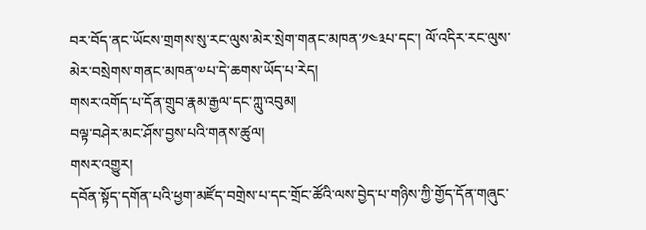བར་བོད་ནང་ཡོངས་གྲགས་སུ་རང་ལུས་མེར་སྲེག་གནང་མཁན་༡༤༣པ་དང་། ལོ་འདིར་རང་ལུས་མེར་བསྲེགས་གནང་མཁན་༧པ་དེ་ཆགས་ཡོད་པ་རེད།
གསར་འགོད་པ་དོན་གྲུབ་རྣམ་རྒྱལ་དང་ཀླུ་འབུམ།
བལྟ་བཤེར་མང་ཤོས་བྱས་པའི་གནས་ཚུལ།
གསར་འགྱུར།
དབོན་སྟོད་དགོན་པའི་ཕྱག་མཛོད་བགྲེས་པ་དང་གྲོང་ཚོའི་ལས་བྱེད་པ་གཉིས་ཀྱི་གྱོད་དོན་གཞུང་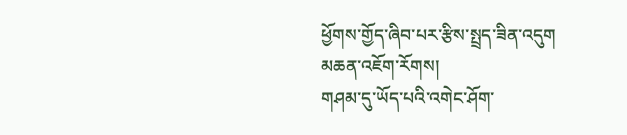ཕྱོགས་གྱོད་ཞིབ་པར་རྩིས་སྤྲད་ཟིན་འདུག
མཆན་འཇོག་རོགས།
གཤམ་དུ་ཡོད་པའི་འགེང་ཤོག་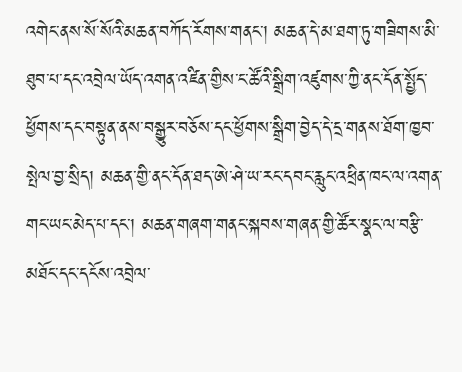འགེང་ནས་སོ་སོའི་མཆན་བཀོད་རོགས་གནང་། མཆན་དེ་མ་ཐག་ཏུ་གཟིགས་མི་ཐུབ་པ་དང་འབྲེལ་ཡོད་འགན་འཛིན་གྱིས་ང་ཚོའི་སྒྲིག་འཛུགས་ཀྱི་ནང་དོན་སྤྱོད་ཕྱོགས་དང་བསྟུན་ནས་བསྒྱུར་བཅོས་དང་ཕྱོགས་སྒྲིག་བྱེད་དེ་དྲ་གནས་ཐོག་ཁྱབ་སྤེལ་བྱ་སྲིད། མཆན་གྱི་ནང་དོན་ཐད་ཨེ་ཤེ་ཡ་རང་དབང་རླུང་འཕྲིན་ཁང་ལ་འགན་གང་ཡང་མེད་པ་དང་། མཆན་གཞག་གནང་སྐབས་གཞན་གྱི་ཚོར་སྣང་ལ་བརྩི་མཐོང་དང་དངོས་འབྲེལ་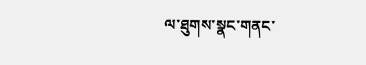ལ་ཐུགས་སྣང་གནང་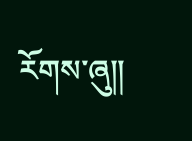རོགས་ཞུ༎